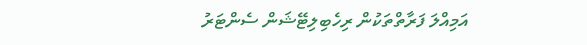އަމިއްލަ ފަރާތްތަކުން ރިހެބިލިޓޭޝަން ސެންޓަރު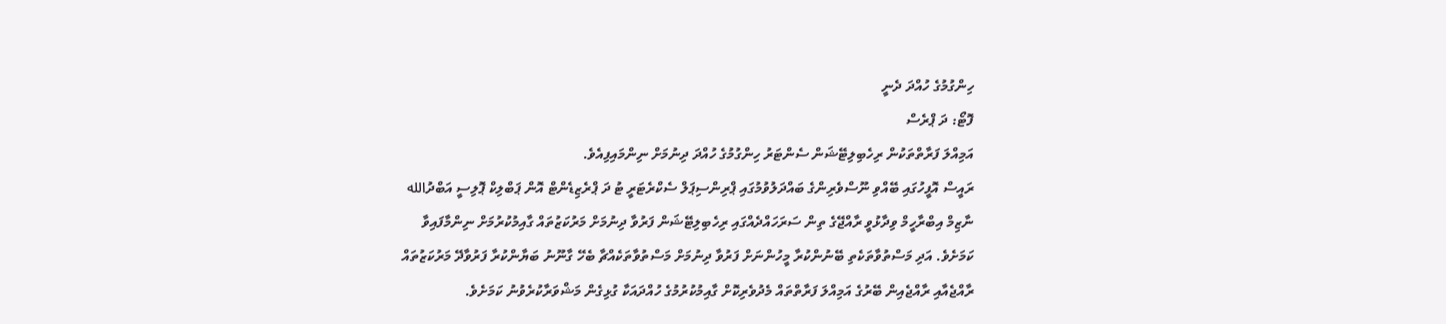ހިންގުމުގެ ހުއްދަ ދެނީ
ފޮޓޯ: ދަ ޕްރެސް
އަމިއްލަ ފަރާތްތަކުން ރިހެބިލިޓޭޝަން ސެންޓަރު ހިންގުމުގެ ހުއްދަ ދިނުމަށް ނިންމައިފިއެވެ.
ރައީސް އޮފީހުގައި ބޭއްވި ނޫސްވެރިންގެ ބައްދަލުވުމުގައި ޕްރިންސިޕަލް ސެކްރެޓަރީ ޓު ދަ ޕްރެޒިޑެންޓް އޮން ޕަބްލިކް ޕޮލިސީ އަބްދުالله ނާޒިމް އިބްރާހީމް ވިދާޅުވީ ރާއްޖޭގެ ތިން ސަރަހައްދެއްގައި ރިހެބިލިޓޭޝަން ފަރުވާ ދިނުމަށް މަރުކަޒުތައް ގާއިމުކުރުމަށް ނިންމާފައިވާ ކަމަށެވެ. އަދި މަސްތުވާތަކެތި ބޭނުންކުރާ މީހުންނަށް ފަރުވާ ދިނުމަށް މަސްތުވާތަކެއްޗާ ބެހޭ ގާނޫނު ބަޔާންކުރާ ފަރުވާދޭ މަރުކަޒުތައް ރާއްޖެއާއި ރާއްޖެއިން ބޭރުގެ އަމިއްލަ ފަރާތްތައް މެދުވެރިކޮށް ގާއިމުކުރުމުގެ ހުއްދައަކާ ގުޅިގެން މަޝްވަރާކުރެވުނު ކަމަށެވެ.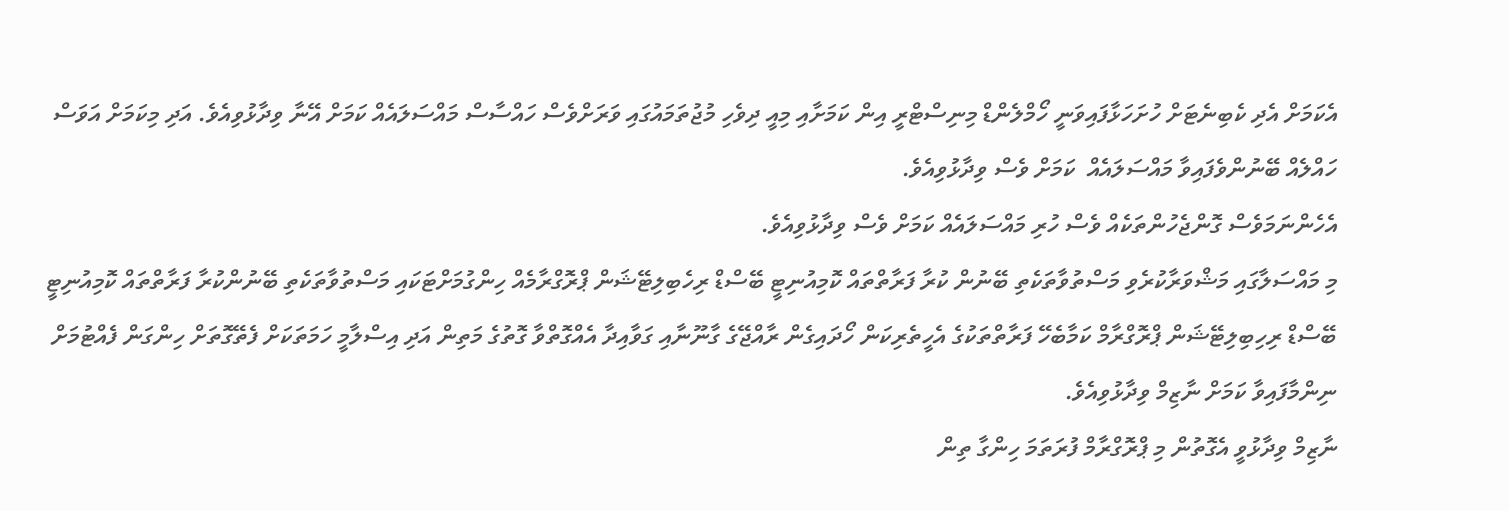އެކަމަށް އެދި ކެބިނެޓަށް ހުށަހަޅާފައިވަނީ ހޯމްލެންޑް މިނިސްޓްރީ އިން ކަމަށާއި މިއީ ދިވެހި މުޖުތަމައުގައި ވަރަށްވެސް ހައްސާސް މައްސަލައެއް ކަމަށް އޭނާ ވިދާޅުވިއެވެ. އަދި މިކަމަށް އަވަސް ހައްލެއް ބޭނުންވެފައިވާ މައްސަލައެއް  ކަމަށް ވެސް ވިދާޅުވިއެވެ.
އެހެންނަމަވެސް ގޮންޖެހުންތަކެއް ވެސް ހުރި މައްސަލައެއް ކަމަށް ވެސް ވިދާޅުވިއެވެ.
މި މައްސަލާގައި މަޝްވަރާކުރެވި މަސްތުވާތަކެތި ބޭނުން ކުރާ ފަރާތްތައް ކޮމިއުނިޓީ ބޭސްޑް ރިހެބިލިޓޭޝަން ޕްރޮގްރާމެއް ހިންގުމަށްޓަކައި މަސްތުވާތަކެތި ބޭނުންކުރާ ފަރާތްތައް ކޮމިއުނިޓީ ބޭސްޑް ރިހިބިލިޓޭޝަން ޕްރޮގްރާމް ކަމާބެހޭ ފަރާތްތަކުގެ އެހީތެރިކަން ހޯދައިގެން ރާއްޖޭގެ ގާނޫނާއި ގަވާއިދާ އެއްގޮތްވާ ގޮތުގެ މަތިން އަދި އިސްލާމީ ހަމަތަކަށް ފެތޭގޮތަށް ހިންގަން ފެއްޓުމަށް ނިންމާފައިވާ ކަމަށް ނާޒިމް ވިދާޅުވިއެވެ.
ނާޒިމް ވިދާޅުވީ އެގޮތުން މި ޕްރޮގްރާމް ފުރަތަމަ ހިންގާ ތިން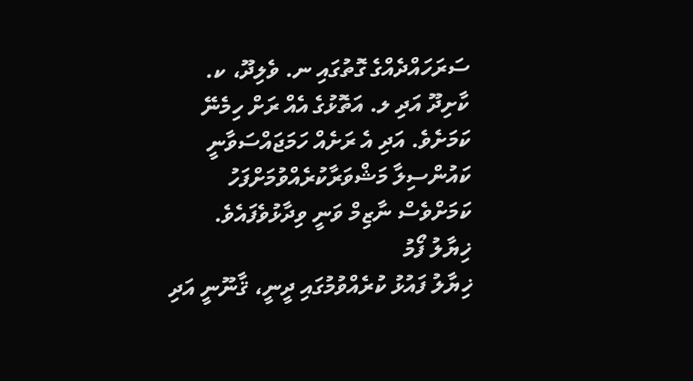ސަރަހައްދެއްގެ ގޮތުގައި ނ. ވެލިދޫ، ކ. ކާށިދޫ އަދި ލ. އަތޮޅުގެ އެއް ރަށް ހިމެނޭ ކަމަށެވެ. އަދި އެ ރަށެއް ހަމަޖައްސަވާނީ ކައުންސިލާ މަޝްވަރާކުރެއްވުމަށްފަހު ކަމަށްވެސް ނާޒިމް ވަނީ ވިދާޅުވެފައެވެ.
ޚިޔާލު ފޯމު
ޚިޔާލު ފައުޅު ކުރެއްވުމުގައި ދީނީ، ޤާނޫނީ އަދި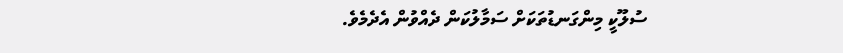ސުލޫކީ މިންގަނޑުތަކަށް ސަމާލުކަން ދެއްވުން އެދެމެވެ.